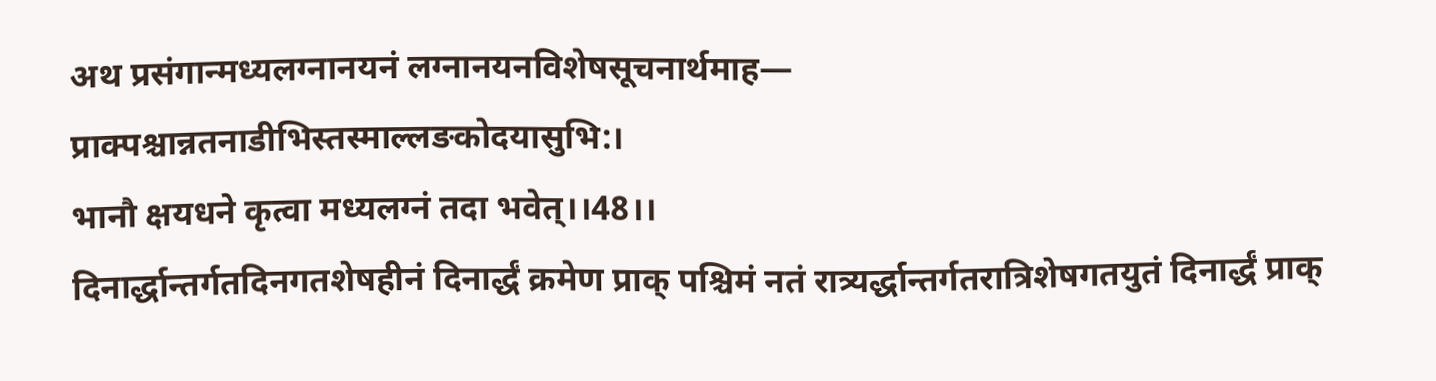अथ प्रसंगान्मध्यलग्नानयनं लग्नानयनविशेषसूचनार्थमाह—
प्राक्पश्चान्नतनाडीभिस्तस्माल्लङकोदयासुभि:।
भानौ क्षयधने कृत्वा मध्यलग्नं तदा भवेत्।।48।।
दिनार्द्धान्तर्गतदिनगतशेषहीनं दिनार्द्धं क्रमेण प्राक् पश्चिमं नतं रात्र्यर्द्धान्तर्गतरात्रिशेषगतयुतं दिनार्द्धं प्राक्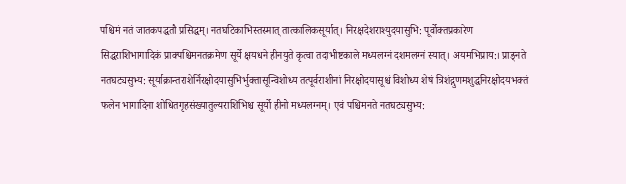पश्चिमं नतं जातकपद्धतौ प्रसिद्धम्। नतघटिकाभिस्तस्मात् तात्कालिकसूर्यात्। निरक्षदेशराश्युदयासुभि: पूर्वोक्तप्रकारेण सिद्धराशिभागादिकं प्राक्पश्चिमनतक्रमेण सूर्ये क्षयधने हीनयुते कृत्वा तदाभीष्टकाले मध्यलग्नं दशमलग्नं स्यात्। अयमभिप्राय:। प्राङ्नते नतघट्यसुभ्य: सूर्याक्रान्तराशेर्निरक्षोदयासुभिर्भुक्तासून्विशोध्य तत्पूर्वराशीनां निरक्षोदयासूश्चं विशोध्य शेषं त्रिशंद्गुणमशुद्धनिरक्षोदयभक्तं फलेन भागादिना शोधितगृहसंख्यातुल्यराशिभिश्च सूर्यो हीनो मध्यलग्नम्। एवं पश्चिमनते नतघट्यसुभ्य: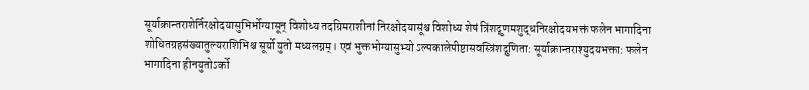सूर्याक्रान्तराशेर्निरक्षोदयासुभिर्भोग्यासून् विशोध्य तदग्रिमराशीनां निरक्षोदयासूंश्च विशोध्य शेषं त्रिंशद्गुणमशुद्धनिरक्षोदयभक्तं फलेन भागादिना शोधितग्रहसंख्यातुल्यराशिभिश्च सूर्यो युतो मध्यलग्नम्। एवं भुक्तभोग्यासुभ्यो ऽल्पकालेपीष्टासवस्त्रिंशद्गुणिता: सूर्याक्रान्तराश्युदयभक्ता: फलेन भागादिना हीनयुतोऽर्को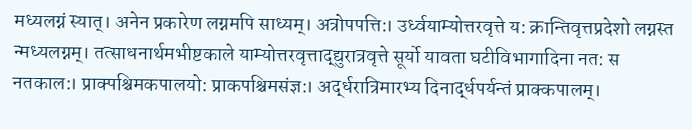मध्यलग्नं स्यात्। अनेन प्रकारेण लग्नमपि साध्यम्। अत्रोपपत्ति:। उर्ध्वयाम्योत्तरवृत्ते य: क्रान्तिवृत्तप्रदेशो लग्नस्त न्मध्यलग्नम्। तत्साधनार्थमभीष्टकाले याम्योत्तरवृत्ताद्द्युरात्रवृत्ते सूर्यो यावता घटीविभागादिना नत: स नतकाल:। प्राक्पश्चिमकपालयो: प्राकपश्चिमसंज्ञ:। अर्द्धरात्रिमारभ्य दिनार्द्धपर्यन्तं प्राक्कपालम्।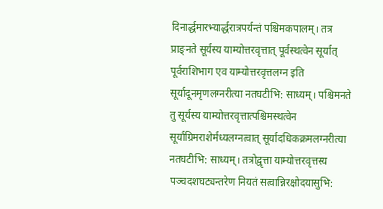दिनार्द्धमारभ्यार्द्धरात्रपर्यन्तं पश्चिमकपालम्। तत्र प्राङ्नते सूर्यस्य याम्योत्तरवृत्तात् पूर्वस्थत्वेन सूर्यात् पूर्वराशिभाग एव याम्योत्तरवृत्तलग्न इति सूर्यादूनमृणलग्नरीत्या नतघटीभि: साध्यम्। पश्चिमनते तु सूर्यस्य याम्योत्तरवृत्तात्पश्चिमस्थत्वेन सूर्याग्रिमराशेर्मध्यलग्नत्वात् सूर्यादधिकक्रमलग्नरीत्या नतघटीभि: साध्यम्। तत्रोद्वृत्ता याम्योत्तरवृत्तस्य पञ्चदशघट्यन्तरेण नियतं सत्वान्निरक्षोदयासुभि: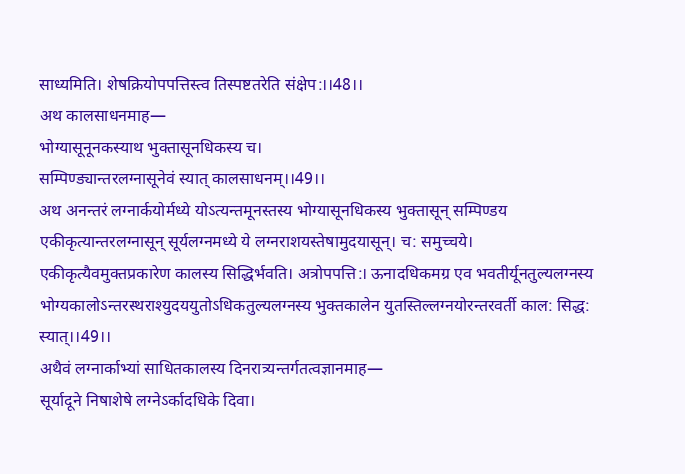साध्यमिति। शेषक्रियोपपत्तिस्त्व तिस्पष्टतरेति संक्षेप:।।48।।
अथ कालसाधनमाह—
भोग्यासूनूनकस्याथ भुक्तासूनधिकस्य च।
सम्पिण्ड्यान्तरलग्नासूनेवं स्यात् कालसाधनम्।।49।।
अथ अनन्तरं लग्नार्कयोर्मध्ये योऽत्यन्तमूनस्तस्य भोग्यासूनधिकस्य भुक्तासून् सम्पिण्डय एकीकृत्यान्तरलग्नासून् सूर्यलग्नमध्ये ये लग्नराशयस्तेषामुदयासून्। च: समुच्चये। एकीकृत्यैवमुक्तप्रकारेण कालस्य सिद्धिर्भवति। अत्रोपपत्ति:। ऊनादधिकमग्र एव भवतीर्यूनतुल्यलग्नस्य भोग्यकालोऽन्तरस्थराश्युदययुतोऽधिकतुल्यलग्नस्य भुक्तकालेन युतस्तिल्लग्नयोरन्तरवर्ती काल: सिद्ध: स्यात्।।49।।
अथैवं लग्नार्काभ्यां साधितकालस्य दिनरात्र्यन्तर्गतत्वज्ञानमाह—
सूर्यादूने निषाशेषे लग्नेऽर्कादधिके दिवा।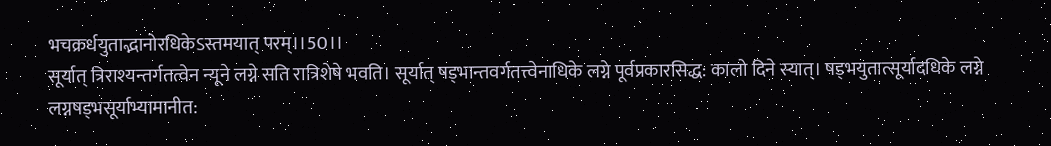भचक्रर्धयुताद्भानोरधिकेऽस्तमयात् परम्।।50।।
सूर्यात् त्रिराश्यन्तर्गतत्वेन न्यूने लग्ने सति रात्रिशेषे भवति। सूर्यात् षड्भान्तवर्गतत्त्वेनाधिके लग्ने पूर्वप्रकारसिद्ध: कालो दिने स्यात्। षड्भयुतात्सूर्यादधिके लग्ने लग्नषड्भसूर्याभ्यामानीत: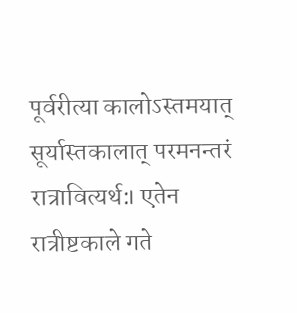पूर्वरीत्या कालोऽस्तमयात् सूर्यास्तकालात् परमनन्तरं रात्रावित्यर्थ:। एतेन रात्रीष्टकाले गते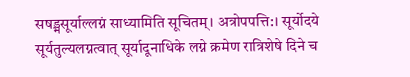सषड्भसूर्याल्लग्नं साध्यामिति सूचितम्। अत्रोपपत्ति:। सूर्योदये सूर्यतुल्यलग्नत्वात् सूर्यादूनाधिके लग्ने क्रमेण रात्रिशेषे दिने च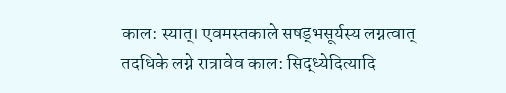काल: स्यात्। एवमस्तकाले सषड्भसूर्यस्य लग्नत्वात् तदधिके लग्ने रात्रावेव काल: सिद्ध्येदित्यादि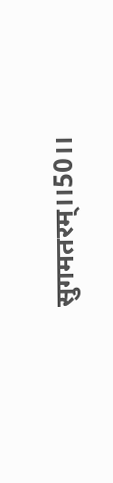सुगमतरम्।।50।।